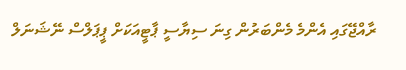ރާއްޖޭގައި އެންމެ މެންބަރުން ގިނަ ސިޔާސީ ޕާޓީއަކަށް ޕީޕަލްސް ނޭޝަނަލް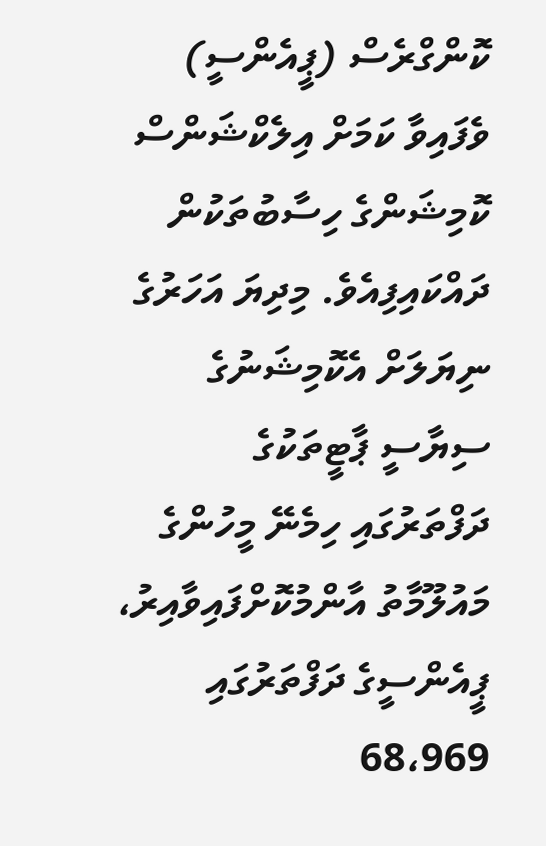ކޮންގްރެސް (ޕީއެންސީ) ވެފައިވާ ކަމަށް އިލެކްޝަންސް ކޮމިޝަންގެ ހިސާބުތަކުން ދައްކައިފިއެވެ. މިދިޔަ އަހަރުގެ ނިޔަލަށް އެކޮމިޝަނުގެ ސިޔާސީ ޕާޓީތަކުގެ ދަފްތަރުގައި ހިމެނޭ މީހުންގެ މައުލޫމާތު އާންމުކޮށްފައިވާއިރު، ޕީއެންސީގެ ދަފްތަރުގައި 68،969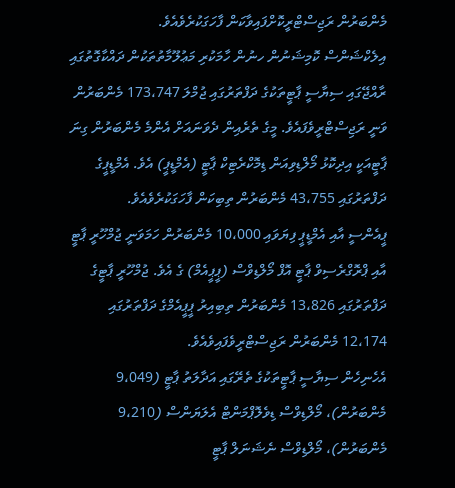މެންބަރުން ރަޖިސްޓްރީކޮށްފައިވާކަން ފާހަގަކުރެވެއެވެ.
އިލެކްޝަންސް ކޮމިޝަނުން ހނުން ހާމަކުރި މަޢުލޫމާތުތަކުން ދައްކާގޮތުގައި ރާއްޖޭގައި ސިޔާސީ ޕާޓީތަކުގެ ދަފްތަރުގައި ޖުމްލަ 173،747 މެންބަރުން ވަނީ ރަޖިސްޓްރީވެފައެވެ. މީގެ ތެރެއިން ދެވަނައަށް އެންމެ މެންބަރުން ގިނަ ޕާޓީއަކީ އިދިކޮޅު މޯލްޑިވިއަން ޑިމޮކްރެޓިކް ޕާޓީ (އެމްޑީޕީ) އެވެ. އެމްޑީޕީގެ ދަފްތަރުގައި 43،755 މެންބަރުން ތިބިކަން ފާހަގަކުރެވެއެވެ.
ޕީއެންސީ އާއި އެމްޑީޕީ ފިޔަވައި 10،000 މެންބަރުން ހަމަވަނީ ޖުމްހޫރީ ޕާޓީ އާއި ޕްރޮގްރެސިވް ޕާޓީ އޮފް މޯލްޑިވްސް (ޕީޕީއެމް) ގެ އެވެ. ޖުމްހޫރީ ޕާޓީގެ ދަފްތަރުގައި 13،826 މެންބަރުން ތިބިއިރު ޕީޕީއެމްގެ ދަފްތަރުގައި 12،174 މެންބަރުން ރަޖިސްޓްރީވެފައިވެއެވެ.
އެހެނިހެން ސިޔާސީ ޕާޓީތަކުގެ ތެރޭގައި އަދާލަތު ޕާޓީ (9،049 މެންބަރުން)، މޯލްޑިވްސް ޑިވެލޮޕްމަންޓް އެލަޔަންސް (9،210 މެންބަރުން)، މޯލްޑިވްސް ނެޝަނަލް ޕާޓީ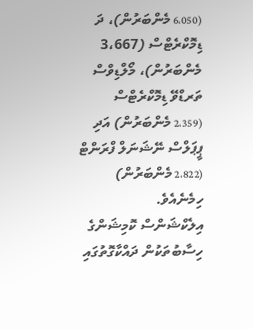(6،050 މެންބަރުން)، ދަ ޑިމޮކްރެޓްސް (3،667 މެންބަރުން)، މޯލްޑިވްސް ތަރޑްވޭ ޑިމޮކްރެޓްސް (2،359 މެންބަރުން) އަދި ޕީޕަލްސް ނޭޝަނަލް ފްރަންޓް (2،822 މެންބަރުން) ހިމެނެއެވެ.
އިލެކްޝަންސް ކޮމިޝަންގެ ހިސާބުތަކުން ދައްކާގޮތުގައި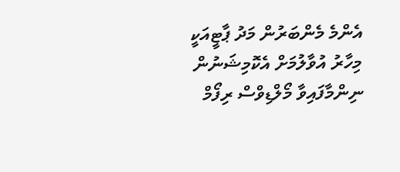އެންމެ މެންބަރުން މަދު ޕާޓީއަކީ މިހާރު އުވާލުމަށް އެކޮމިޝަނުން ނިންމާފައިވާ މޯލްޑިވްސް ރިފޯމް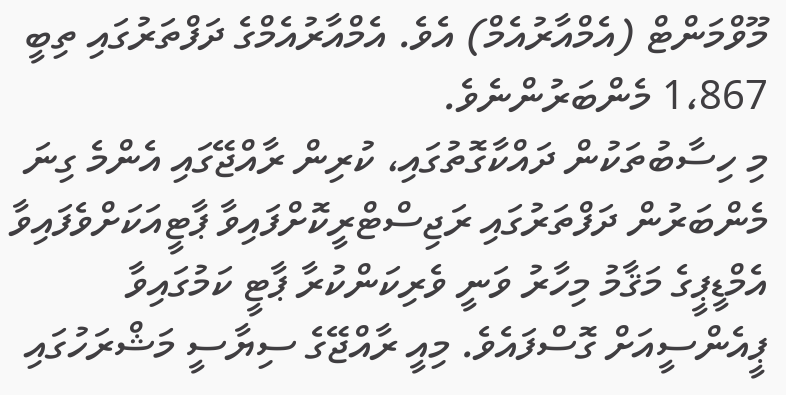މޫވްމަންޓް (އެމްއާރުއެމް) އެވެ. އެމްއާރުއެމްގެ ދަފްތަރުގައި ތިބީ 1،867 މެންބަރުންނެވެ.
މި ހިސާބުތަކުން ދައްކާގޮތުގައި، ކުރިން ރާއްޖޭގައި އެންމެ ގިނަ މެންބަރުން ދަފްތަރުގައި ރަޖިސްޓްރީކޮށްފައިވާ ޕާޓީއަކަށްވެފައިވާ އެމްޑީޕީގެ މަޤާމު މިހާރު ވަނީ ވެރިކަންކުރާ ޕާޓީ ކަމުގައިވާ ޕީއެންސީއަށް ގޮސްފައެވެ. މިއީ ރާއްޖޭގެ ސިޔާސީ މަޝްރަހުގައި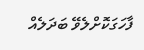ފާހަގަކޮށްލެވޭ ބަދަލެއް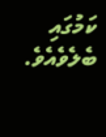ކަމުގައި ބެލެވެއެވެ.